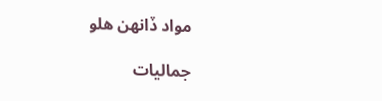مواد ڏانھن هلو

جماليات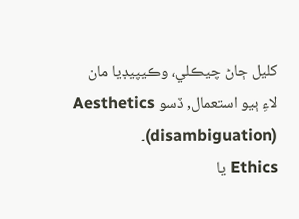کليل ڄاڻ چيڪلي، وڪيپيڊيا مان
لاءِ ٻيو استعمال, ڏسو Aesthetics (disambiguation)۔
Ethics يا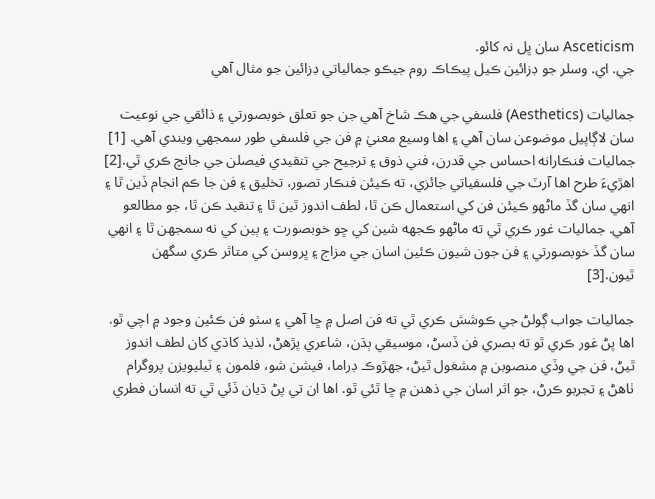Asceticism سان ڀل نہ کائو.
جي. اي. وسلر جو ڊزائين ڪيل پيڪاڪ روم جيڪو جمالياتي ڊزائين جو مثال آھي

جماليات (Aesthetics) فلسفي جي هڪ شاخ آهي جن جو تعلق خوبصورتي ۽ ذائقي جي نوعيت سان لاڳاپيل موضوعن سان آهي ۽ اها وسيع معنيٰ ۾ فن جي فلسفي طور سمجهي ويندي آھي. [1] جماليات فنڪارانه احساس جي قدرن، فني ذوق ۽ ترجيح جي تنقيدي فيصلن جي جانچ ڪري ٿي.[2] اهڙيءَ طرح اها آرٽ جي فلسفياتي جائزي، ته ڪيئن فنڪار تصور، تخليق ۽ فن جا ڪم انجام ڏين ٿا ۽ انهي سان گڏ ماڻهو ڪيئن فن کي استعمال ڪن ٿا، لطف اندوز ٿين ٿا ۽ تنقيد ڪن ٿا، جو مطالعو آهي. جماليات غور ڪري ٿي ته ماڻهو ڪجهه شين کي ڇو خوبصورت ۽ ٻين کي نه سمجهن ٿا ۽ انهي سان گڏ خوبصورتي ۽ فن جون شيون ڪئين اسان جي مزاج ۽ ڀروسن کي متاثر ڪري سگهن ٿيون.[3]

جماليات جواب ڳولڻ جي ڪوشش ڪري ٿي ته فن اصل ۾ ڇا آهي ۽ سٺو فن ڪئين وجود ۾ اچي ٿو. اها پڻ غور ڪري ٿو ته بصري فن ڏسڻ، موسيقي ٻڌن، شاعري پڙهڻ، لذيذ کاڌي کان لطف اندوز ٿيڻ، فن جي وڏي منصوبن ۾ مشغول ٿيڻ، جهڙوڪ ڊراما، فيشن شو، فلمون ۽ ٽيليويزن پروگرام ٺاهڻ ۽ تجربو ڪرڻ، جو اثر اسان جي ذهنن ۾ ڇا ٿئي ٿو. اها ان تي پڻ ڌيان ڏئي ٿي ته انسان فطري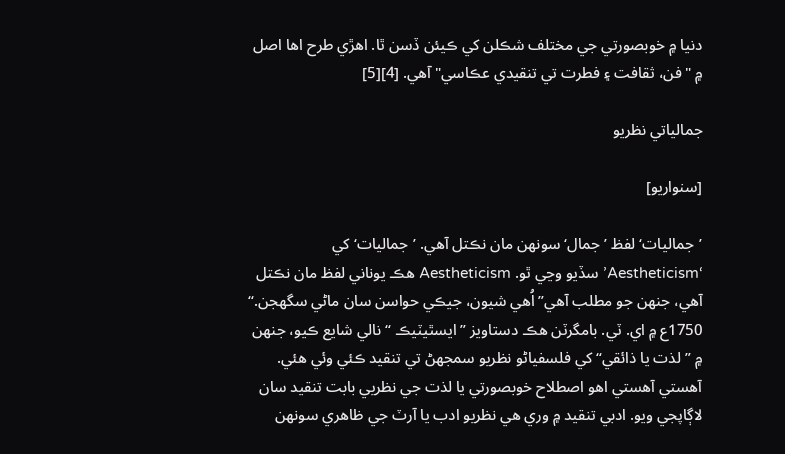دنيا ۾ خوبصورتي جي مختلف شڪلن کي ڪيئن ڏسن ٿا. اهڙي طرح اها اصل ۾ "فن، ثقافت ۽ فطرت تي تنقيدي عڪاسي" آهي. [4][5]

جمالياتي نظريو

[سنواريو]

’جماليات‘ لفظ ’جمال‘ سونهن مان نڪتل آهي. ’جماليات‘ کي ‘Aestheticism’ سڏيو وڃي ٿو. Aestheticism هڪ يوناني لفظ مان نڪتل آهي، جنهن جو مطلب آهي”اُهي شيون، جيڪي حواسن سان ماڻي سگهجن.“ 1750ع ۾ اي. ٽي. بامگرٽن هڪ دستاويز ”ايسٿيٽيڪ “ نالي شايع ڪيو، جنهن ۾ ”لذت يا ذائقي“ کي فلسفياڻو نظريو سمجهڻ تي تنقيد ڪئي وئي هئي. آهستي آهستي اهو اصطلاح خوبصورتي يا لذت جي نظريي بابت تنقيد سان لاڳاپجي ويو. ادبي تنقيد ۾ وري هي نظريو ادب يا آرٽ جي ظاهري سونهن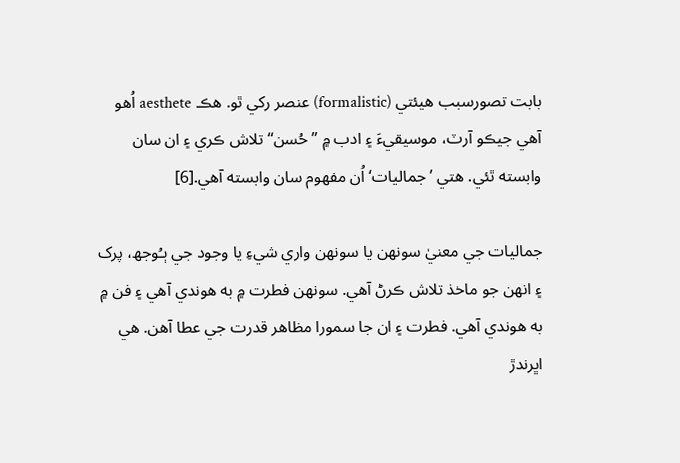بابت تصورسبب هيئتي (formalistic) عنصر رکي ٿو. هڪ aesthete اُهو آهي جيڪو آرٽ، موسيقيءَ ۽ ادب ۾ ”حُسن“ تلاش ڪري ۽ ان سان وابسته ٿئي. هتي ’جماليات‘ اُن مفهوم سان وابسته آهي.[6]

جماليات جي معنيٰ سونهن يا سونهن واري شيءِ يا وجود جي ٻـُوجھ، پرک ۽ انهن جو ماخذ تلاش ڪرڻ آهي. سونهن فطرت ۾ به هوندي آهي ۽ فن ۾ به هوندي آهي. فطرت ۽ ان جا سمورا مظاهر قدرت جي عطا آهن. هي اڀرندڙ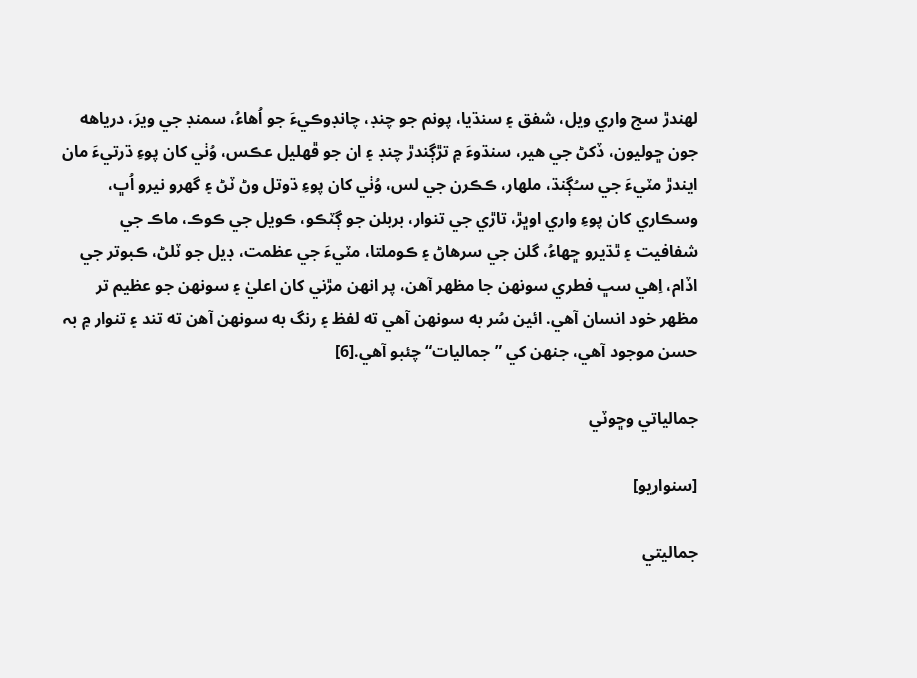لهندڙ سج واري ويل، شفق ۽ سنڌيا، پونم جو چنڊ، چانڊوڪيءَ جو اُهاءُ، سمنڊ جي ويرَ، درياھه جون ڇوليون، ڏکڻ جي هير، سنڌوءَ ۾ تڙڳندڙ چنڊ ۽ ان جو ڦهليل عڪس، وُٺي کان پوءِ ڌرتيءَ مان ايندڙ مٽيءَ جي سـُڳنڌ، ملهار، ڪڪرن جي لس، وُٺي کان پوءِ ڌوتل وڻ ٽڻ ۽ گهرو نيرو اُڀ، وسڪاري کان پوءِ واري اوڀڙ، تاڙي جي تنوار، بربلن جو ڳٽڪو، ڪويل جي ڪوڪ، ماڪ جي شفافيت ۽ ٿڌيرو ڇهاءُ، گلن جي سرهاڻ ۽ ڪوملتا، مٽيءَ جي عظمت، ڊيل جو ٽلڻ، ڪبوتر جي اڏام، اِهي سڀ فطري سونهن جا مظهر آهن، پر انهن مڙني کان اعليٰ ۽ سونهن جو عظيم تر مظهر خود انسان آهي. ائين سُر به سونهن آهي ته لفظ ۽ رنگ به سونهن آهن ته تند ۽ تنوار ۾ بہ حسن موجود آهي، جنهن کي ”جماليات“ چئبو آهي.[6]

جمالياتي وڇوٽي

[سنواريو]

جماليتي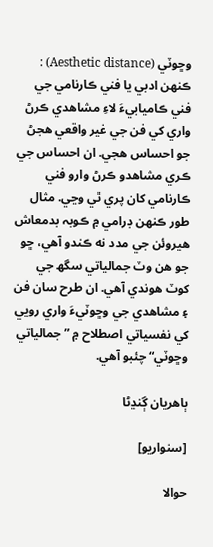وڇوٽي (Aesthetic distance) : ڪنهن ادبي يا فني ڪارنامي جي فني ڪاميابيءَ لاءِ مشاهدي ڪرڻ واري کي فن جي غير واقعي هجڻ جو احساس هجي. ان احساس جي ڪري مشاهدو ڪرڻ وارو فني ڪارنامي کان پري ٿي وڃي. مثال طور ڪنهن ڊرامي ۾ ڪوبہ بدمعاش هيروئن جي مدد نه ڪندو آهي، ڇو جو هن وٽ جمالياتي سگھ جي کوٽ هوندي آهي. ان طرح سان فن ۽ مشاهدي جي وڇوٽيءَ واري رويي کي نفسياتي اصطلاح ۾ ”جمالياتي وڇوٽي“ چئبو آهي.

ٻاهريان ڳنڍڻا

[سنواريو]

حوالا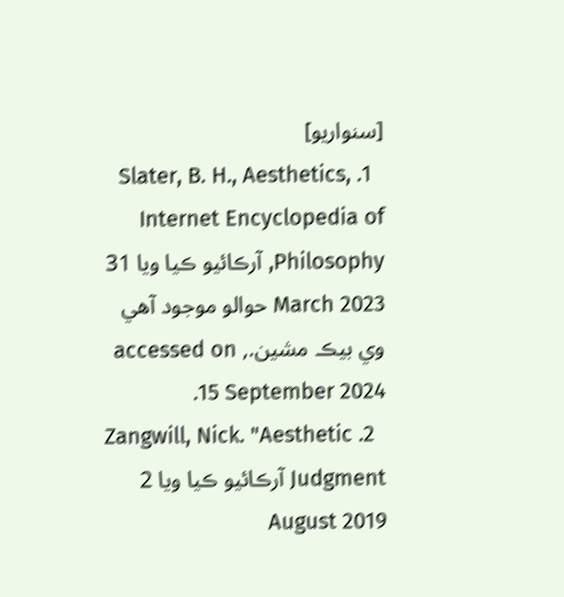[سنواريو]
  1. Slater, B. H., Aesthetics, Internet Encyclopedia of Philosophy, آرڪائيو ڪيا ويا 31 March 2023 حوالو موجود آهي وي بيڪ مشين., accessed on 15 September 2024.
  2. Zangwill, Nick. "Aesthetic Judgment آرڪائيو ڪيا ويا 2 August 2019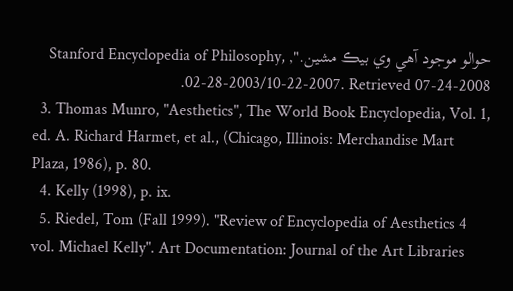حوالو موجود آهي وي بيڪ مشين.", Stanford Encyclopedia of Philosophy, 02-28-2003/10-22-2007. Retrieved 07-24-2008.
  3. Thomas Munro, "Aesthetics", The World Book Encyclopedia, Vol. 1, ed. A. Richard Harmet, et al., (Chicago, Illinois: Merchandise Mart Plaza, 1986), p. 80.
  4. Kelly (1998), p. ix.
  5. Riedel, Tom (Fall 1999). "Review of Encyclopedia of Aesthetics 4 vol. Michael Kelly". Art Documentation: Journal of the Art Libraries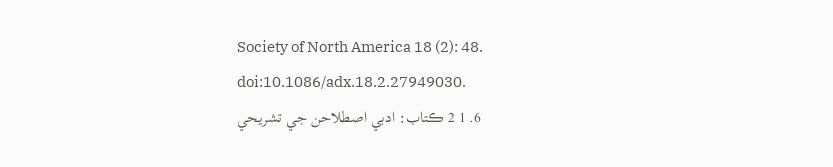Society of North America 18 (2): 48. doi:10.1086/adx.18.2.27949030.
  6. 1 2 ڪتاب: ادبي اصطلاحن جي تشريحي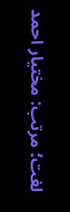لغت؛ مرتب: مختيار احمد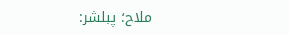ملاح؛ پبلشر: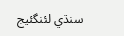سنڌي لئنگئيج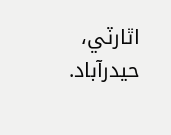اٿارٽي، حيدرآباد.